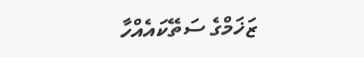ޒަޚަމްގެ ސަތޭކައެއްހާ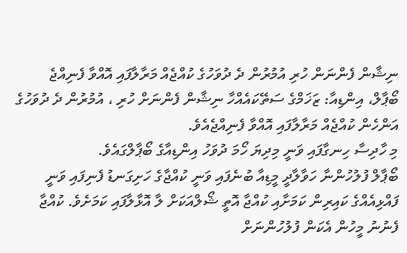ނިޝާން ފެންނަން ހުރި އުމުރުން ދެ ދުވަހުގެ ކުއްޖެއް މަރާލާފައި އޮއްވާ ފެނިއްޖެ
ބޯޕާލް، އިންޑިއާ: ޒަޚަމްގެ ސަތޭކައެއްހާ ނިޝާން ފެންނަށް ހުރި ، އުމުރުން ދެ ދުވަހުގެ އަންހެން ކުއްޖެއް މަރާލާފައި އޮއްވާ ފެނިއްޖެއެވެ.
މި ހާދިސާ ހިނގާފައި ވަނީ މިދިޔަ ހޯމަ ދުވަހު އިންޑިއާގެ ބޯޕާލްގައެވެ.
ބޯޕާލް ފުލުހުންނާ ހަވާލާދީ މީޑިއާ ބުނެފައި ވަނީ ކުއްޖާގެ ހަށިގަނޑު ފެނިފައި ވަނީ ފައްޅިއެއްގެ ކައިރިން ކަމަށާއި ކުއްޖާ އޮތީ ޝޯލްއަކަށް ލާ އޮޅާލާފައި ކަމަށެވެ. ކުއްޖާ ފެނުނު މީހުން އެކަން ފުލުހުންނަށް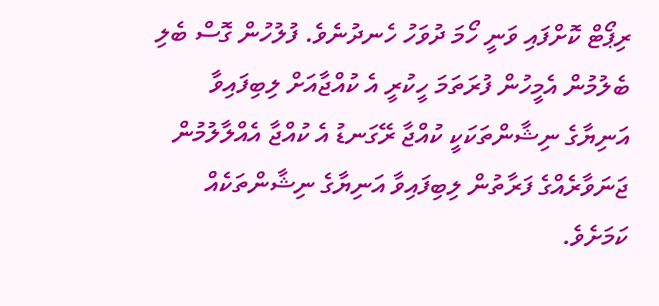ރިޕޯޓް ކޮށްފައި ވަނީ ހޯމަ ދުވަހު ހެނދުނެވެ. ފުލުހުން ގޮސް ބެލި ބެލުމުން އެމީހުން ފުރަތަމަ ހީކުރީ އެ ކުއްޖާއަށް ލިބިފައިވާ އަނިޔާގެ ނިޝާންތަކަކީ ކުއްޖާ ރޭގަނޑު އެ ކުއްޖާ އެއްލާލުމުން ޖަނަވާރެއްގެ ފަރާތުން ލިބިފައިވާ އަނިޔާގެ ނިޝާންތަކެއް ކަމަށެވެ.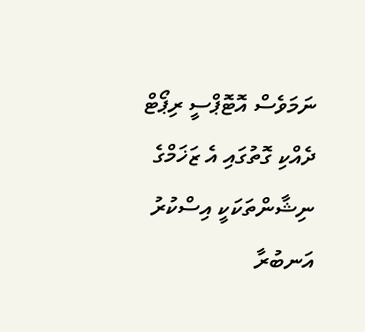ނަމަވެސް އޮޓޮޕްސީ ރިޕޯޓް ދެއްކި ގޮތުގައި އެ ޒަޚަމްގެ ނިޝާންތަކަކީ އިސްކުރު އަނބުރާ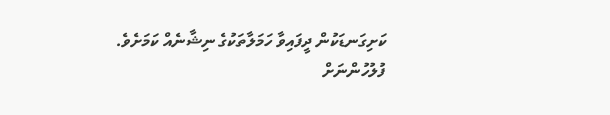ކަށިގަނޑަކުން ދީފައިވާ ހަމަލާތަކުގެ ނިޝާނެއް ކަމަށެވެ.
ފުލުހުންނަށް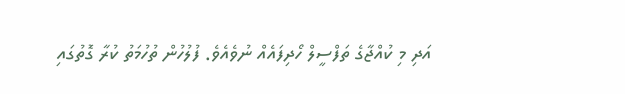އަދި މި ކުއްޖާގެ ތަފްސީލް ހޯދިފައެއް ނުވެއެވެ. ފުލުހުން ތުހުމަތު ކުރާ ގޮތުގައި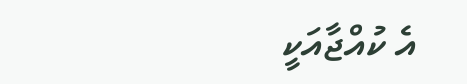އެ ކުއްޖާއަކީ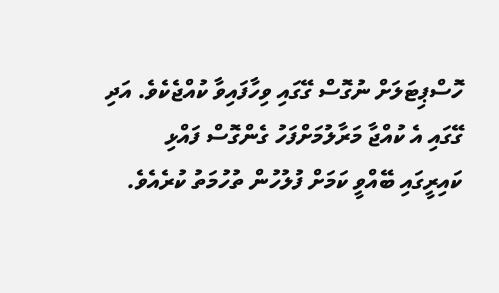ހޮސްޕިޓަލަށް ނުގޮސް ގޭގައި ވިހާފައިވާ ކުއްޖެކެވެ. އަދި ގޭގައި އެ ކުއްޖާ މަރާލުމަށްފަހު ގެންގޮސް ފައްޅި ކައިރީގައި ބޭއްވީ ކަމަށް ފުލުހުން ތުހުމަތު ކުރެއެވެ.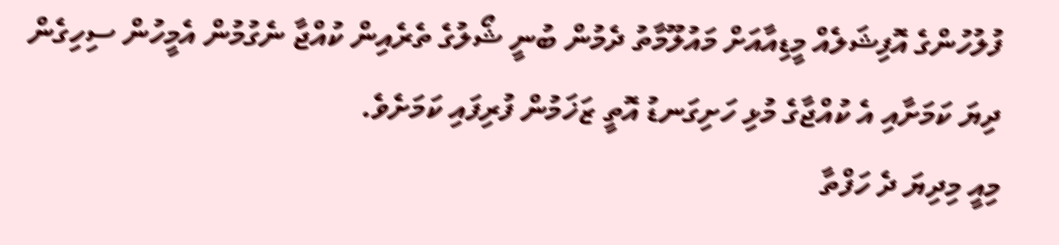ފުލުހުންގެ އޮފިޝަލެއް މީޑިއާއަށް މައުލޫމާތު ދެމުން ބުނީ ޝޯލުގެ ތެރެއިން ކުއްޖާ ނެގުމުން އެމީހުން ސިހިގެން ދިޔަ ކަމަށާއި އެ ކުއްޖާގެ މުޅި ހަށިގަނޑު އޮތީ ޒަޚަމުން ފުރިފައި ކަމަށެވެ.
މިއީ މިދިޔަ ދެ ހަފްތާ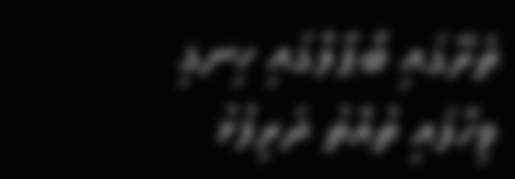ތެރޭގައި ބޯޕާލްގައި ހިނގި ވިހާފައި ތުއްތު ދަރިފުޅު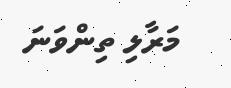މަރާލި ތިންވަނަ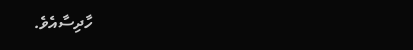ހާދިސާއެވެ.